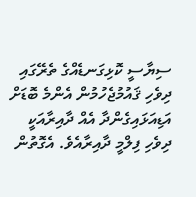ސިޔާސީ ކޮޅިގަނޑެއްގެ ތެރޭގައި ދިވެހި ޤައުމުޖެހުމުން އެންމެ ބޮޑަށް އަޑިއަޅައިގެންދާ އެއް ދާއިރާއަކީ ދިވެހި ފިލްމީ ދާއިރާއެވެ. އެގޮތުން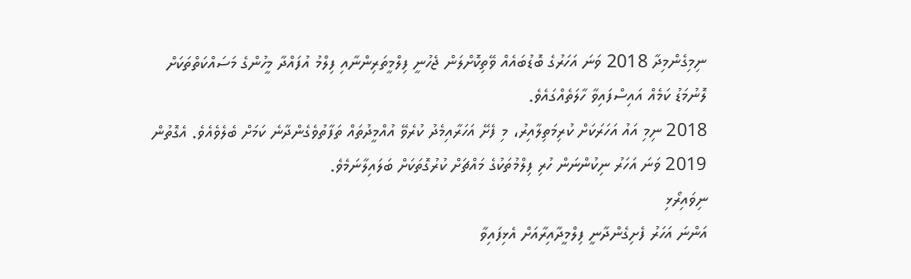ނިމިގެންމިދާ 2018 ވަނަ އަހަރުގެ ބޮޑުބައެއް ވޭތިކޮށްލަން ޖެހުނީ ފިލްމީތަރިންނާއި ފިލްމު އުފައްދާ މީހުންގެ މަސައްކަތްތަކަށް ލޮނުމަޑު ކަމެއް އައިސްފައިވާ ހާލަތެއްގައެވެ.
2018 ނިމި އައު އަހަރަކަށް ކުރިމަތިލާއިރު، މި ފެށޭ އަހަރާއިމެދު ކުރެވޭ އުއްމީދުތައް ތަފާތުވެގެންދާނެ ކަމަށް ބެލެވެއެވެ. އެގޮތުން 2019 ވަނަ އަހަރު ނިކުންނަން ހުރި ފިލްމުތަކުގެ މައްޗަށް ކުރުގޮތަކަށް ބަލައިލާނަމެވެ.
ނިވައިރޯޅި
އަންނަ އަހަރު ފެށިގެންދާނީ ފިލްމީދާއިރާއަށް އެޅިފައިވާ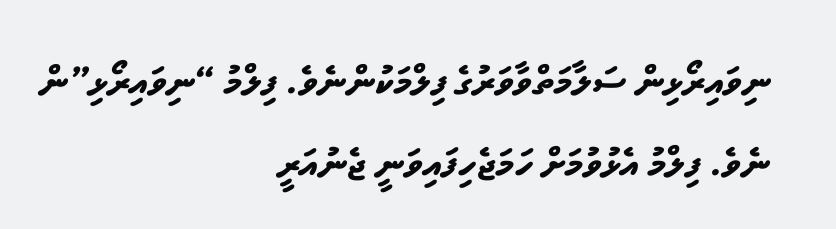ނިވައިރޯޅިން ސަލާމަތްވާވަރުގެ ފިލްމަކުންނެވެ. ފިލްމު “ނިވައިރޯޅި”ން ނެވެ. ފިލްމު އެޅުވުމަށް ހަމަޖެހިފައިވަނީ ޖެނުއަރީ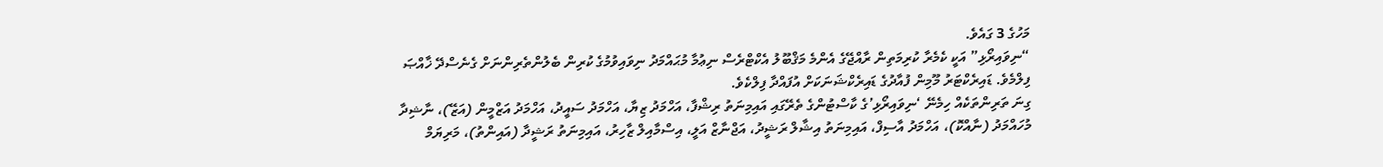މަހުގެ 3 ގައެވެ.
“ނިވައިރޯޅި” އަކީ ކެމެރާ ކުރިމަތިން ރާއްޖޭގެ އެންމެ މަޤްބޫލު އެކްޓްރެސް ނިޢުމާ މުޙައްމަދު ނިވައިވުމުގެ ކުރިން ބެލުންތެރިންނަށް ގެނެސްދޭ ޚާއްޞަ ފިލްމެވެ. ޑައިރެކްޓަރު މޫމިން ފުއާދުގެ ޑައިރެކްޝަނަކަށް އުފައްދާ ފިލްކެވެ.
ގިނަ ތަރިންތަކެއް ހިމެނޭ ‘ނިވައިރޯޅި’ގެ ކާސްޓުންގެ ތެރޭގައި އައިމިނަތު ރިޝްފާ، އަހްމަދު ޒިޔާ، އަހްމަދު ސައީދު، އަހްމަދު އަޒްމީން (އަޒޭ)، ނާޝިދާ މުހައްމަދު (ނާއްކޮ)، އަހްމަދު އާސިފް، އައިމިނަތު އިޝާލް ރަޝީދު، އަޖްނާޒް އަލީ، އިސްމާއިލް ޒާހިރު، އައިމިނަތު ރަޝީދާ (އައިންތު)، މަރިޔަމް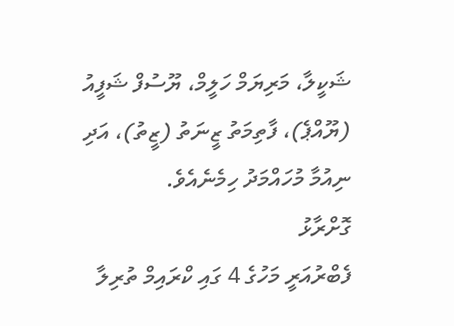ޝަކީލާ، މަރިޔަމް ހަލީމް، ޔޫސުފް ޝަފީއު (ޔޫއްޕެ)، ފާތިމަތު ޒީނަތު (ޒީތު)، އަދި ނިއުމާ މުހައްމަދު ހިމެނެއެވެ.
ގޮށްރާޅު
ފެބްރުއަރީ މަހުގެ 4 ގައި ކްރައިމް ތުރިލާ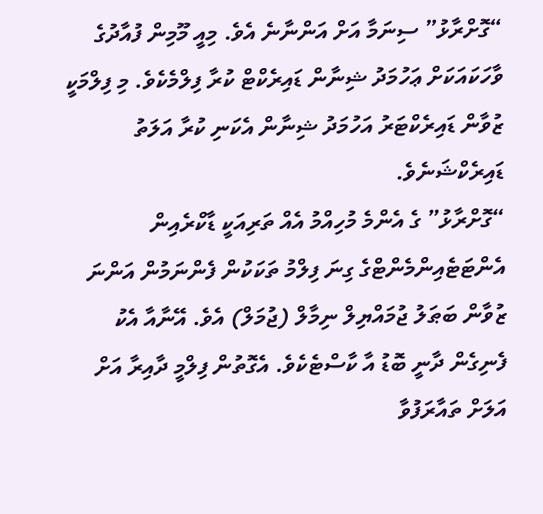“ގޮށްރާޅު” ސިނަމާ އަށް އަންނާނެ އެވެ. މިއީ މޫމިން ފުއާދުގެ ވާހަކައަކަށް ޢަހުމަދު ޝިނާން ޑައިރެކްޓް ކުރާ ފިލްމެކެވެ. މި ފިލްމަކީ ޒުވާން ޑައިރެކްޓަރު އަހުމަދު ޝިނާން އެކަނި ކުރާ އަލަތު ޑައިރެކްޝަނެވެ.
“ގޮށްރާޅު” ގެ އެންމެ މުހިއްމު އެއް ތަރިއަކީ ޑާކްރެއިން އެންޓަޓެއިންމެންޓްގެ ގިނަ ފިލްމު ތަކަކުން ފެންނަމުން އަންނަ ޒުވާން ބަޠަލު ޖުމައްޔިލް ނިމާލް (ޖުމަލް) އެވެ. އޭނާއާ އެކު ފެނިގެން ދާނީ ބޮޑު އާ ކާސްޓެކެވެ. އެގޮތުން ފިލްމީ ދާއިރާ އަށް އަލަށް ތައާރަފުވާ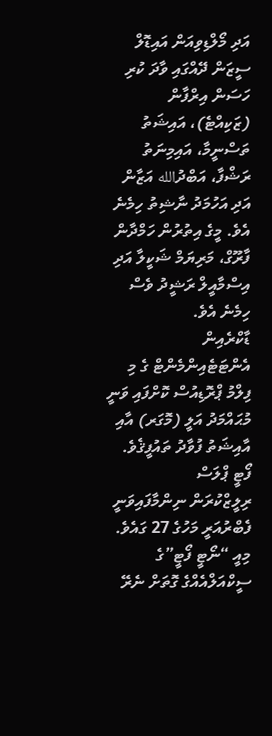އަދި މޯލްޑިވިއަން އައިޑޮލް ސީޒަން ދޭއްގައި ވާދަ ކުރި ހަސަން އިރްފާން (ޒަކިއްޓެ)، އައިޝަތު ތަސްނީމާ، އައިމިނަތު ރަޝްފާ، އަބްދުالله އަޒާން އަދި އަހުމަދު ނާޝިތު ހިމެނެ އެވެ. މީގެ އިތުރުން ހަމްދާން ފާރޫގް، މަރިޔަމް ޝަކީލާ އަދި އިސްމާއީލް ރަޝީދު ވެސް ހިމެނެ އެވެ.
ޑާކްރެއިން އެންޓަޓެއިންމެންޓް ގެ މި ފިލްމު ޕްރޮޑިއުސް ކޮށްފައި ވަނީ މުޙައްމަދު އަލީ (މޮގަރ) އާއި އާއިޝަތު ފުވާދު ތައުފީޤެވެ.
ފޯޓީ ޕްލަސް
ރިލީޒްކުރަން ނިންމާފައިވަނީ ފެބްރުއަރީ މަހުގެ 27 ގައެވެ. މިއީ “ނޯޓީ ފޯޓީ”ގެ ސީކްއަލްއެއްގެ ގޮތަށް ނެރޭ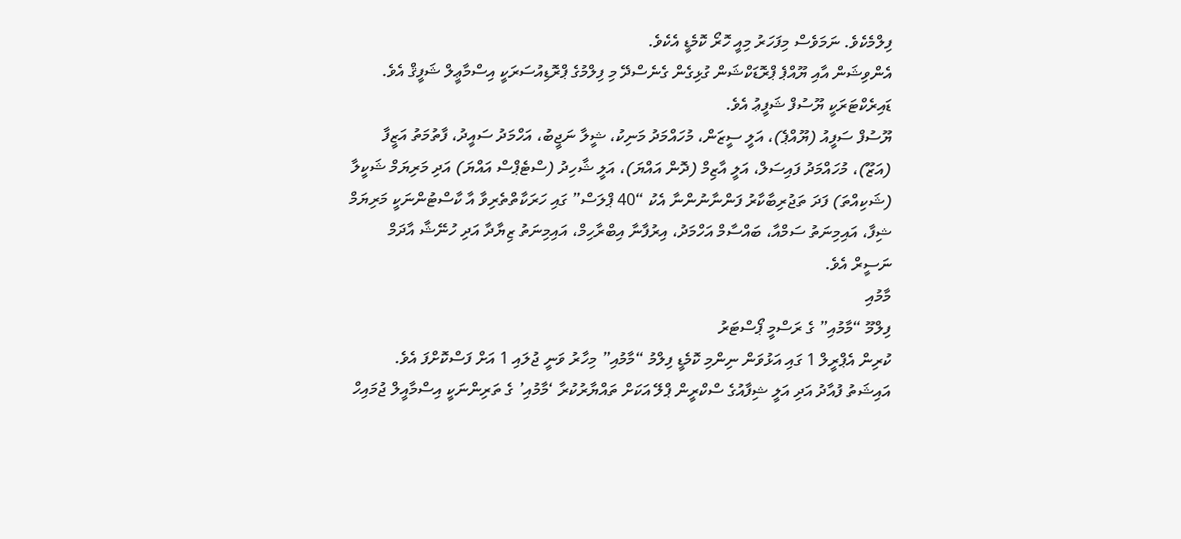ފިލްމެކެވެ. ނަމަވެސް މިފަހަރު މިއީ ހޮރޯ ކޮމެޑީ އެކެވެ.
އެންވިޝަން އާއި ޔޫއްޕެ ޕްރޮޑަކްޝަން ގުޅިގެން ގެނެސްދޭ މި ފިލްމުގެ ޕްރޮޑިއުސަރަކީ އިސްމާޢީލް ޝަފީޤް އެވެ. ޑައިރެކްޓަރަކީ ޔޫސުފް ޝަފީޢު އެވެ.
ޔޫސުފް ސަފީއު (ޔޫއްޕެ)، އަލީ ސީޒަން، މުހައްމަދު މަނިކު، ޝީލާ ނަޖީބު، އަހްމަދު ސައީދު، ފާތުމަތު އަޒީފާ (އަޒޫ)، މުހައްމަދު ފައިސަލް، އަލީ އާޒިމް (ދޮން އައްޔަ)، އަލީ ޝާހިދު (ސްޓެޕްސް އައްޔަ) އަދި މަރިޔަމް ޝަކީލާ (ޝަކިއްތަ) ފަދަ ތަޖުރިބާކާރު ފަންނާނުންނާ އެކު “40 ޕްލަސް” ގައި ހަރަކާތްތެރިވާ އާ ކާސްޓުންނަކީ މަރިޔަމް ޝިފާ، އައިމިނަތު ސަމްއާ، ބައްސާމް އަހްމަދު، އިރުފާނާ އިބްރާހިމް، އައިމިނަތު ޒިޔާދާ އަދި ހުނޭޝާ އާދަމް ނަސީރް އެވެ.
މާމުއި
ފިލްމޫ “މާމުއި” ގެ ރަސްމީ ޕޯސްޓަރު
ކުރިން އެޕްރީލް 1 ގައި އަޅުވަން ނިންމި ކޮމެޑީ ފިލްމު “މާމުއި” މިހާރު ވަނީ ޖުލައި 1 އަށް ފަސްކޮށްފަ އެވެ.
އައިޝަތު ފުއާދު އަދި އަލީ ޝިފާއުގެ ސްކްރީން ޕްލޭ އަކަށް ތައްޔާރުކުރާ ‘މާމުއި’ ގެ ތަރިންނަކީ އިސްމާއީލް ޖުމައިހް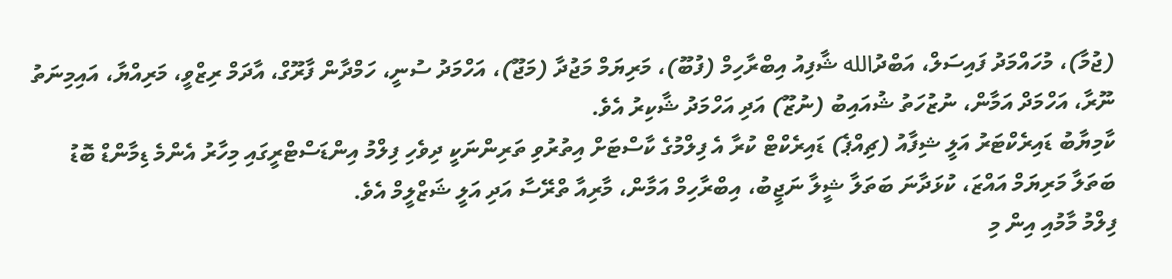(ޖުމާ)، މުހައްމަދު ފައިސަލް، އަބްދުالله ޝާފިއު އިބްރާހިމް (ފުބޫ)، މަރިޔަމް މަޖުދާ (މަޖޫ)، އަހްމަދު ސުނީ، ހަމްދާން ފާރޫގް، އާދަމް ރިޒްވީ، މަރިއްޔާ، އައިމިނަތު ނޫރާ، އަހްމަދް އަމާން، ނުޒުހަތު ޝުއައިބު (ނުޒޫ) އަދި އަހްމަދު ޝާކިރު އެވެ.
ކާމިޔާބު ޑައިރެކްޓަރު އަލީ ޝިފާއު (ޗިއްޕެ) ޑައިރެކްޓް ކުރާ އެ ފިލްމުގެ ކާސްޓަށް އިތުރުވި ތަރިންނަކީ ދިވެހި ފިލްމު އިންޑަސްޓްރީގައި މިހާރު އެންމެ ޑިމާންޑް ބޮޑު ބަތަލާ މަރިޔަމް އައްޒަ، ކުޅަދާނަ ބަތަލާ ޝީލާ ނަޖީބު، އިބްރާހިމް އަމާން، މާރިއާ ތްރޭސާ އަދި އަލީ ޝަޒްލީމް އެވެ.
ފިލްމު މާމުއި އިން މި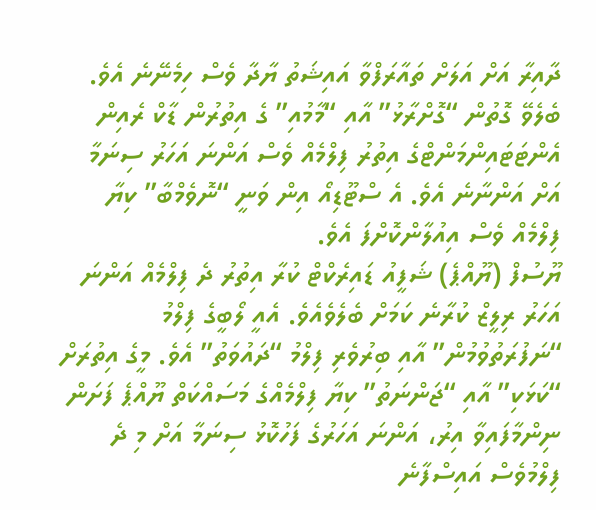ދާއިރާ އަށް އަލަށް ތައާރަފްވާ އައިޝަތު ޔާދާ ވެސް ހިމެނޭނެ އެވެ.
ބެލެވޭ ގޮތުން “ގޮށްރާޅު” އާއި “މާމުއި” ގެ އިތުރުން ޑާކް ރެއިން އެންޓަޓައިންމަންޓްގެ އިތުރު ފިލްމެއް ވެސް އަންނަ އަހަރު ސިނަމާ އަށް އަންނާނެ އެވެ. އެ ސްޓޫޑިއޯ އިން ވަނީ “ނޮވެމްބާ” ކިޔާ ފިލްމެއް ވެސް އިއުލާންކޮށްފަ އެވެ.
ޔޫސުފް (ޔޫއްޕެ) ޝަފީއު ޑައިރެކްޓް ކުރާ އިތުރު ދެ ފިލްމެއް އަންނަ އަހަރު ރިލީޒް ކުރާނެ ކަމަށް ބެލެވެއެވެ. އެއީ ލޯބީގެ ފިލްމު “ނަފުރަތުވުމުން” އާއި ބިރުވެރި ފިލްމު “ދައުވަތު” އެވެ. މީގެ އިތުރަށް “ކަޅަކި” އާއި “ޖަންނަތު” ކިޔާ ފިލްމެއްގެ މަސައްކަތް ޔޫއްޕެ ފަށަން ނިންމާފައިވާ އިރު، އަންނަ އަހަރުގެ ފަހުކޮޅު ސިނަމާ އަށް މި ދެ ފިލްމުވެސް އައިސްފާނެ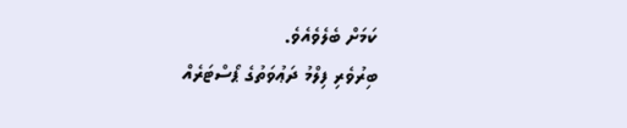ކަމަށް ބެލެވެއެވެ.
ބިރުވެރި ފިލްމު ދަޢުވަތުގެ ޕޯސްޓަރެއް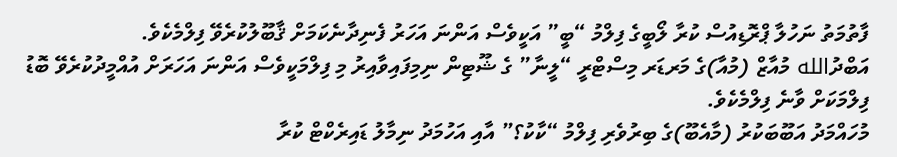ފާތުމަތު ނަހުލާ ޕްރޮޑިއުސް ކުރާ ލޯބީގެ ފިލްމު “ބީ” އަކީވެސް އަންނަ އަހަރު ފެނިދާނެކަމަށް ޤާބޫލުކުރެވޭ ފިލްމެކެވެ.
އަބްދުالله މުއާޒް (މުއާ)ގެ މަރޑަރ މިސްޓްރީ “ލީނާ” ގެ ޝޫޓިން ނިމިފައިވާއިރު މި ފިލްމަކީވެސް އަންނަ އަހަރަށް އުއްމީދުކުރެވޭ ބޮޑު ފިލްމަކަށް ވާނެ ފިލްމެކެވެ.
މުހައްމަދު އަބޫބަކުރު (މާއެބޫ)ގެ ބިރުވެރި ފިލްމު “ކާކު؟” އާއި އަހުމަދު ނިމާލު ޑައިރެކްޓް ކުރާ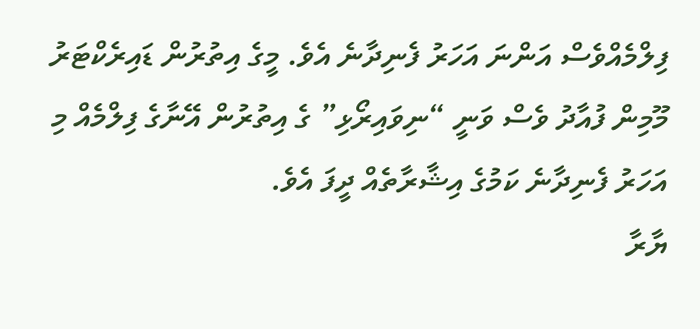ފިލްމެއްވެސް އަންނަ އަހަރު ފެނިދާނެ އެވެ. މީގެ އިތުރުން ޑައިރެކްޓަރު މޫމިން ފުއާދު ވެސް ވަނީ “ނިވައިރޯޅި” ގެ އިތުރުން އޭނާގެ ފިލްމެއް މި އަހަރު ފެނިދާނެ ކަމުގެ އިޝާރާތެއް ދީފަ އެވެ.
ޔާރާ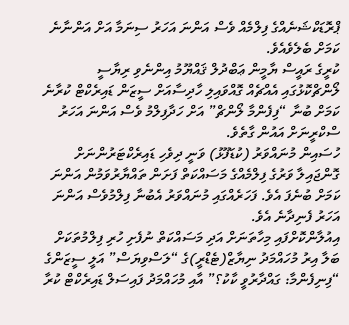ޕްރޮޑަކްޝަނެއްގެ ފިލްމެއް ވެސް އަންނަ އަހަރު ސިނަމާ އަށް އަންނާނެ ކަމަށް ބެލެވެއެވެ.
ކުރީގެ ރައީސް ޔާމީން ޢަބްދުލް ޤައްޔޫމު އިންނެވި ރިޔާސީ ލޯންޗްކޮޅުގައި އެއްޗެއް ގޮއްވައިލި ހާދިސާއަށް ސީޒަން ޑައިރެކްޓް ކުރާނެ ކަމަށް ބުނާ “ފިފެންމާ ލޯންޗް” އަށް ހަދާފިލްމު ވެސް އަންނަ އަހަރު ސްކްރީނަށް އައުން ގާތެވެ.
ހުސައިން މުނައްވަރު (ކުޑަފޫޅު) ވަނީ ދިވެހި ޑައިރެކްޓަރުންނަށް ގޮންޖައިލާ ވަރުގެ ފިލްމެއްގެ މަސައްކަތް ފަށަން ތައްޔާރުވަމުން އަންނަ ކަމަށް ބުނެފަ އެވެ. ފަހަރެއްގައި މުނައްވަރު އެބުނާ ފިލްމުވެސް އަންނަ އަހަރު ފެނިދާނެ އެވެ.
އިއުލާންކޮށްފައި މިހާތަނަށް އަދި މަސައްކަތް ނުފެށި ހުރި ފިލްމުތަކަށް ބަލާ އިރު މުހައްމަދު ނިޔާޒް(ޓެޑްރީ)ގެ “ލަސްވިޔަސް” އަލީ ސީޒަންގެ “ފިނިފެންމާ: ގައްދާރުވީ ކާކު؟” އާއި މުހައްމަދު ފައިސަލް ޑައިރެކްޓް ކުރާ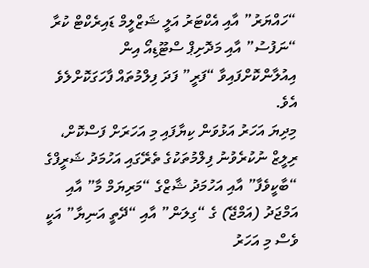“ހައްޔަރު” އާއި އެކްޓަރު އަލީ ޝަޒްލީމް ޑައިރެކްޓް ކުރާ “ނަފުސު” އާއި މަދޮށިޕް ސްޓޫޑިއޯ އިން އިއުލާންކޮށްފައިވާ “ފަރީ” ފަދަ ފިލްމުތައް ފާހަގަކޮށްލެވެ އެވެ.
މިދިޔަ އަހަރު އަޅުވަން ކިޔާފައި މި އަހަރަށް ފަސްކޮށް، ރިލީޒް ނުކުރެވުނު ފިލްމުތަކުގެ ތެރޭގައި އަހުމަދު ޝަރީފްގެ “ބާކީވެފާ” އާއި އަހުމަދު ޝާޒްގެ “މަރިޔަމް މާ” އާއި އަމްޖަދު (އަމްޖޭ) ގެ “ގިލަން” އާއި “ދޭތީ އަނިޔާ” އަކީ ވެސް މި އަހަރު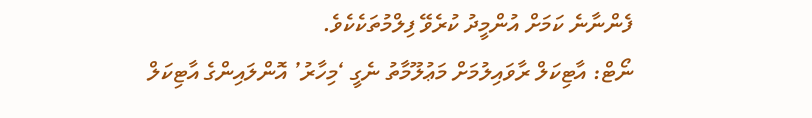ފެންނާނެ ކަމަށް އުންމީދު ކުރެވޭ ފިލްމުތަކެކެވެ.
ނޯޓް: އާޓިކަލް ރާވައިލުމަށް މަޢުލޫމާތު ނެގީ ‘މިހާރު’ އޮންލައިންގެ އާޓިކަލް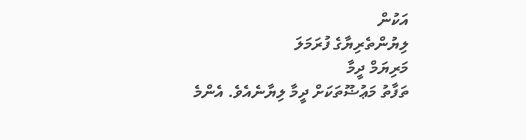އަކުން
ލިޔުންތެރިޔާގެ ފުރަމަލަ
މަރިޔަމް ދީމާ
ތަފާތު މަޢުޟޫތަކަށް ދީމާ ލިޔާނެއެވެ. އެންމެ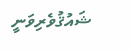ޝައުޤުވެރިވަނީ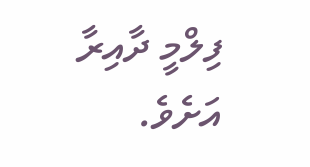ފިލްމީ ދާއިރާ އަށެވެ.